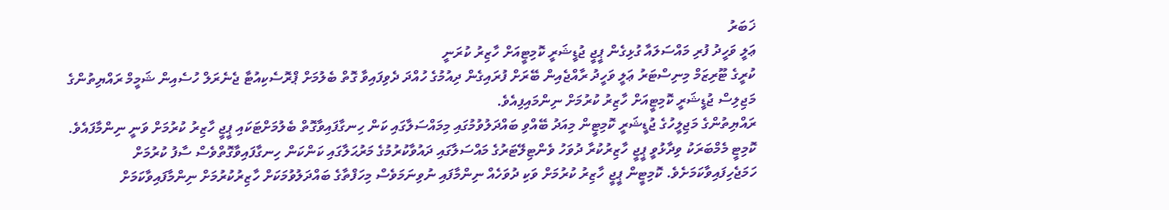ޚަބަރު
ޢަލީ ވަހީދު ފުރި މައްސަލައާ ގުޅިގެން ޕީޖީ ޖުޑީޝަރީ ކޮމިޓީއަށް ހާޒިރު ކުރަނީ
ކުރީގެ ޓޫރިޒަމް މިނިސްޓަރު ޢަލީ ވަހީދު ރާއްޖެއިން ބޭރަށް ފުރައިގެން ދިއުމުގެ ހުއްދަ ދެވިފައިވާ ގޮތް ބެލުމަށް ޕްރޮސެކިއުޓާ ޖެނެރަލް ހުސެއިން ޝަމީމް ރައްޔިތުންގެ މަޖިލިސް ޖުޑީޝަރީ ކޮމިޓީއަށް ހާޒިރު ކުރުމަށް ނިންމައިފިއެވެ.
ރައްޔިތުންގެ މަޖިލީހުގެ ޖުޑީޝަރީ ކޮމިޓީން މިއަދު ބޭއްވި ބައްދަލުވުމުގައި މިމައްސަލާގައި ކަން ހިނގާފައިވާގޮތް ބެލުމަށްޓަކައި ޕީޖީ ހާޒިރު ކުރުމަށް ވަނީ ނިންމާފައެވެ. ކޮމިޓީ މެމްބަރަކު ވިދާޅުވީ ޕީޖީ ހާޒިރުކުރާ ދުވަހު ވެންޓިލޭޓަރުގެ މައްސަލާގައި ދައުވާކުރުމުގެ މަރުޙަލާގައި ކަންކަން ހިނގާފައިވާގޮތްވެސް ސާފު ކުރުމަށް ހަމަޖެހިފައިވާކަމަށެވެ. ކޮމިޓީން ޕީޖީ ހާޒިރު ކުރުމަށް ވަކި ދުވަހެއް ނިންމާފައި ނުވިނަމަވެސް މިހަފްތާގެ ބައްދަލުވުމަކަށް ހާޒިރުކުރުމަށް ނިންމާފައިވާކަމަށް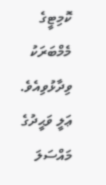ކޮމިޓީގެ މެމްބަރަކު ވިދާޅުވިއެވެ.
ޢަލީ ވަޙީދުގެ މައްސަލަ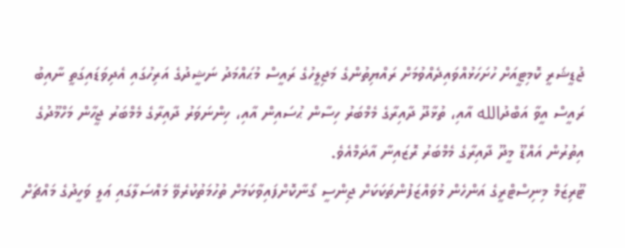ޖުޑީޝަރީ ކޮމިޓީއަށް ހުށަހަޅުއްވައިދެއްވުމަށް ރައްޔިތުންގެ މަޖިލީހުގެ ރައީސް މުޙައްމަދު ނަޝީދުގެ އަރިހުގައި އެދިވަޑައިގަތީ ނާއިބު ރައީސް އީވާ އަބްދުالله އާއި، ތުޅާދޫ ދާއިރާގެ މެމްބަރު ހިސާން ޙުސައިން އާއި، ހިންނަވަރު ދާއިރާގެ މެމްބަރު ޖީހާން މަހްމޫދުގެ އިތުރުން އައްޑޫ މީދޫ ދާއިރާގެ މެމްބަރު ރޮޒައިނާ އާދަމްއެވެ.
ޓޫރިޒަމް މިނިސްޓްރީގެ އަންހެން މުވައްޒަފުންތަކަކަށް ޖިންސީ ގޯނާކޮށްފައިވާކަމަށް ތުހުމަތުކުރެވޭ މައްސަލާގައި ޢަލީ ވަހީދުގެ މައްޗަށް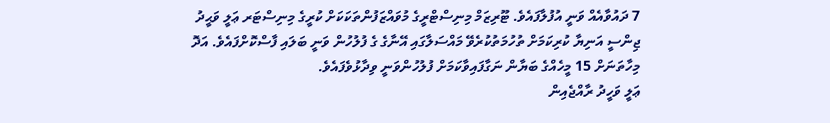7 ދައުވާއެއް ވަނީ އުފުލާފައެވެ. ޓޫރިޒަމް މިނިސްޓްރީގެ މުވައްޒަފުންތަކަކަށް ކުރީގެ މިނިސްޓަރ ޢަލީ ވަޙީދު ޖިންސީ އަނިޔާ ކުރިކަމަށް ތުހުމަތުކުރެވޭ މައްސަލާގައި އޭނާގެ ގެ ފުލުހުން ވަނީ ބަލައި ފާސްކޮށްފައެވެ. އަދޮ މިހާތަނަށް 15 މީހެއްގެ ބަޔާން ނަގާފައިވާކަމަށް ފުލުހުންވަނީ ވިދާޅުވެފައެވެ.
ޢަލީ ވަހީދު ރާއްޖެއިން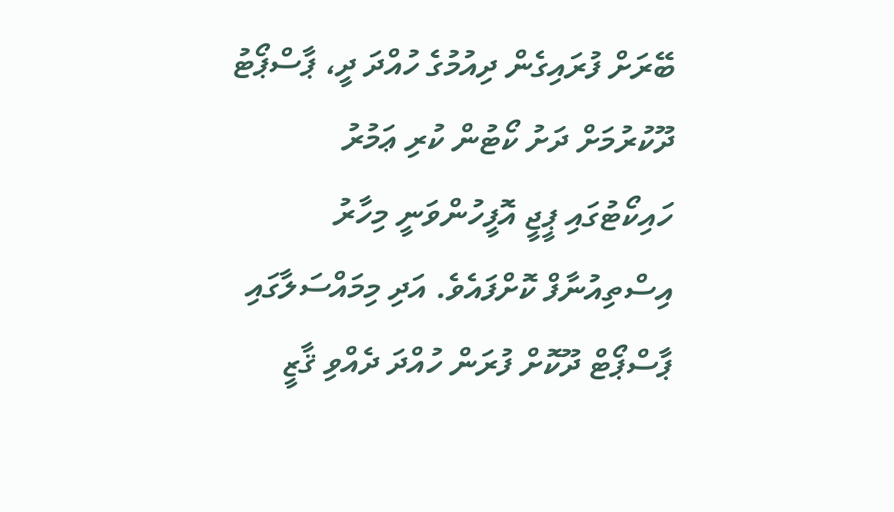ބޭރަށް ފުރައިގެން ދިއުމުގެ ހުއްދަ ދީ، ޕާސްޕޯޓު ދޫކުރުމަށް ދަށު ކޯޓުން ކުރި ޢަމުރު ހައިކޯޓުގައި ޕީޖީ އޮފީހުންވަނީ މިހާރު އިސްތިއުނާފް ކޮށްފައެވެ. އަދި މިމައްސަލާގައި ޕާސްޕޯޓް ދޫކޮށް ފުރަން ހުއްދަ ދެއްވި ޤާޒީ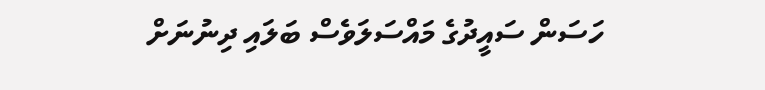ހަސަން ސައީދުގެ މައްސަލަވެސް ބަލައި ދިނުނަށް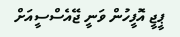ޕީޖީ އޮފީހުން ވަނީ ޖޭއެސްސީއަށް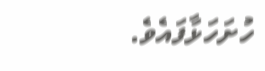ހުށަހަޅާފައެވެ.